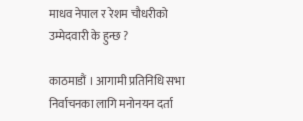माधव नेपाल र रेशम चौधरीको उम्मेदवारी के हुन्छ ?

काठमाडौं । आगामी प्रतिनिधि सभा निर्वाचनका लागि मनोनयन दर्ता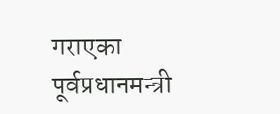गराएका पूर्वप्रधानमन्त्री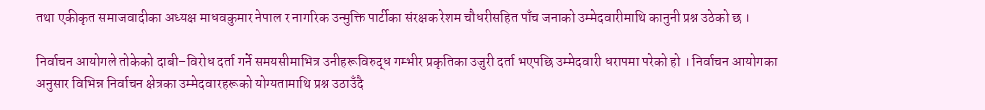तथा एकीकृत समाजवादीका अध्यक्ष माधवकुमार नेपाल र नागरिक उन्मुक्ति पार्टीका संरक्षक रेशम चौधरीसहित पाँच जनाको उम्मेदवारीमाथि कानुनी प्रश्न उठेको छ ।

निर्वाचन आयोगले तोकेको दाबी–विरोध दर्ता गर्ने समयसीमाभित्र उनीहरूविरुद्ध गम्भीर प्रकृतिका उजुरी दर्ता भएपछि उम्मेदवारी धरापमा परेको हो । निर्वाचन आयोगका अनुसार विभिन्न निर्वाचन क्षेत्रका उम्मेदवारहरूको योग्यतामाथि प्रश्न उठाउँदै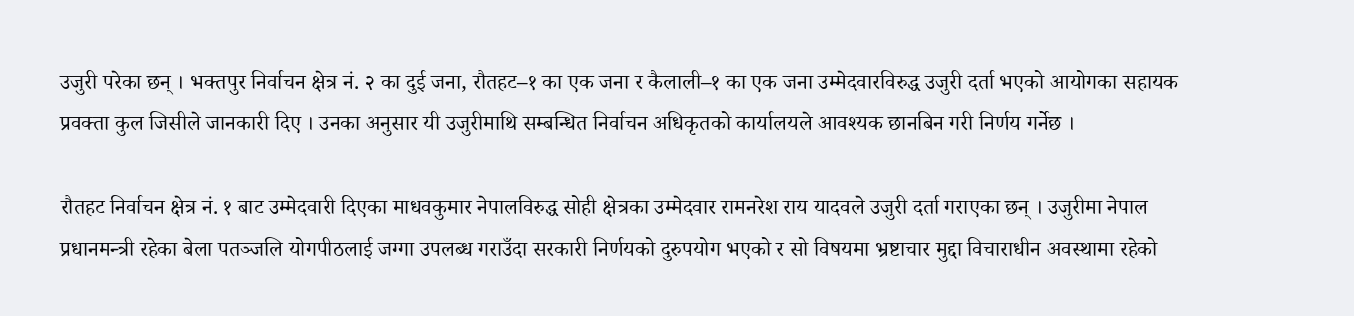उजुरी परेका छन् । भक्तपुर निर्वाचन क्षेत्र नं. २ का दुई जना, रौतहट–१ का एक जना र कैलाली–१ का एक जना उम्मेदवारविरुद्ध उजुरी दर्ता भएको आयोगका सहायक प्रवक्ता कुल जिसीले जानकारी दिए । उनका अनुसार यी उजुरीमाथि सम्बन्धित निर्वाचन अधिकृतको कार्यालयले आवश्यक छानबिन गरी निर्णय गर्नेछ ।

रौतहट निर्वाचन क्षेत्र नं. १ बाट उम्मेदवारी दिएका माधवकुमार नेपालविरुद्ध सोही क्षेत्रका उम्मेदवार रामनरेश राय यादवले उजुरी दर्ता गराएका छन् । उजुरीमा नेपाल प्रधानमन्त्री रहेका बेला पतञ्जलि योगपीठलाई जग्गा उपलब्ध गराउँदा सरकारी निर्णयको दुरुपयोग भएको र सो विषयमा भ्रष्टाचार मुद्दा विचाराधीन अवस्थामा रहेको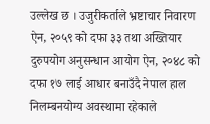उल्लेख छ । उजुरीकर्ताले भ्रष्टाचार निवारण ऐन, २०५९ को दफा ३३ तथा अख्तियार दुरुपयोग अनुसन्धान आयोग ऐन, २०४८ को दफा १७ लाई आधार बनाउँदै नेपाल हाल निलम्बनयोग्य अवस्थामा रहेकाले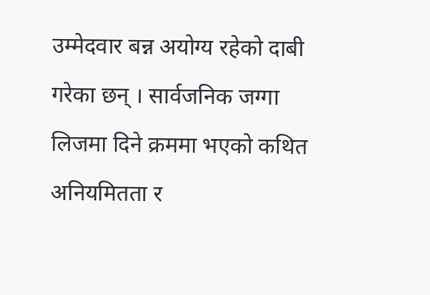उम्मेदवार बन्न अयोग्य रहेको दाबी गरेका छन् । सार्वजनिक जग्गा लिजमा दिने क्रममा भएको कथित अनियमितता र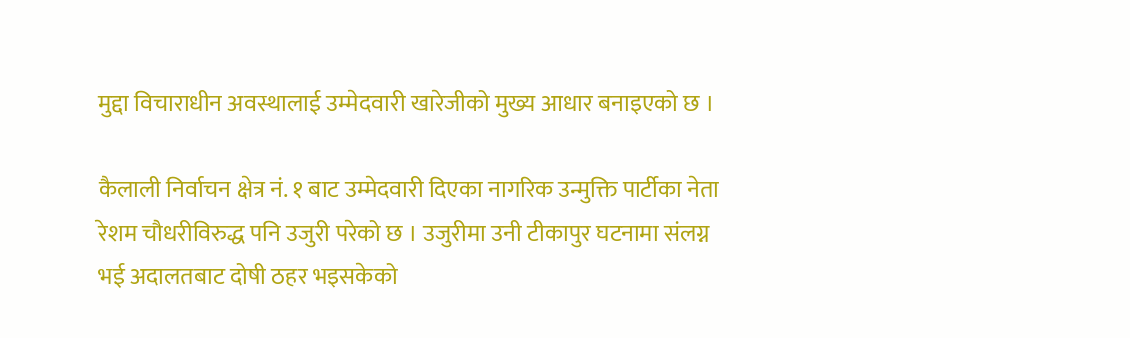मुद्दा विचाराधीन अवस्थालाई उम्मेदवारी खारेजीको मुख्य आधार बनाइएको छ ।

कैलाली निर्वाचन क्षेत्र नं. १ बाट उम्मेदवारी दिएका नागरिक उन्मुक्ति पार्टीका नेता रेशम चौधरीविरुद्ध पनि उजुरी परेको छ । उजुरीमा उनी टीकापुर घटनामा संलग्न भई अदालतबाट दोषी ठहर भइसकेको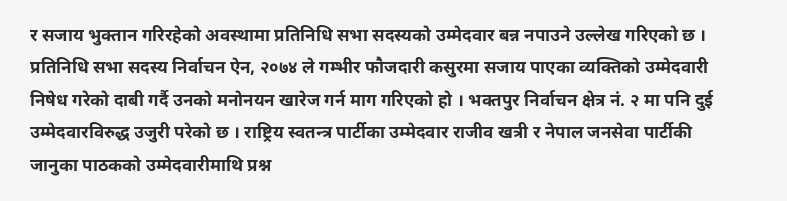र सजाय भुक्तान गरिरहेको अवस्थामा प्रतिनिधि सभा सदस्यको उम्मेदवार बन्न नपाउने उल्लेख गरिएको छ । प्रतिनिधि सभा सदस्य निर्वाचन ऐन, २०७४ ले गम्भीर फौजदारी कसुरमा सजाय पाएका व्यक्तिको उम्मेदवारी निषेध गरेको दाबी गर्दै उनको मनोनयन खारेज गर्न माग गरिएको हो । भक्तपुर निर्वाचन क्षेत्र नं. २ मा पनि दुई उम्मेदवारविरुद्ध उजुरी परेको छ । राष्ट्रिय स्वतन्त्र पार्टीका उम्मेदवार राजीव खत्री र नेपाल जनसेवा पार्टीकी जानुका पाठकको उम्मेदवारीमाथि प्रश्न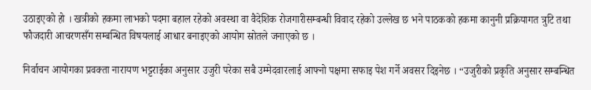उठाइएको हो । खत्रीको हकमा लाभको पदमा बहाल रहेको अवस्था वा वैदेशिक रोजगारीसम्बन्धी विवाद रहेको उल्लेख छ भने पाठकको हकमा कानुनी प्रक्रियागत त्रुटि तथा फौजदारी आचरणसँग सम्बन्धित विषयलाई आधार बनाइएको आयोग स्रोतले जनाएको छ ।

निर्वाचन आयोगका प्रवक्ता नारायण भट्टराईका अनुसार उजुरी परेका सबै उम्मेदवारलाई आफ्नो पक्षमा सफाइ पेश गर्ने अवसर दिइनेछ । “उजुरीको प्रकृति अनुसार सम्बन्धित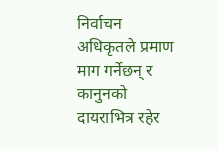निर्वाचन अधिकृतले प्रमाण माग गर्नेछन् र कानुनको दायराभित्र रहेर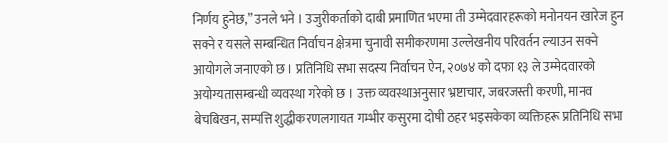निर्णय हुनेछ,” उनले भने । उजुरीकर्ताको दाबी प्रमाणित भएमा ती उम्मेदवारहरूको मनोनयन खारेज हुन सक्ने र यसले सम्बन्धित निर्वाचन क्षेत्रमा चुनावी समीकरणमा उल्लेखनीय परिवर्तन ल्याउन सक्ने आयोगले जनाएको छ । प्रतिनिधि सभा सदस्य निर्वाचन ऐन, २०७४ को दफा १३ ले उम्मेदवारको अयोग्यतासम्बन्धी व्यवस्था गरेको छ । उक्त व्यवस्थाअनुसार भ्रष्टाचार, जबरजस्ती करणी, मानव बेचबिखन, सम्पत्ति शुद्धीकरणलगायत गम्भीर कसुरमा दोषी ठहर भइसकेका व्यक्तिहरू प्रतिनिधि सभा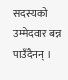सदस्यको उम्मेदवार बन्न पाउँदैनन् ।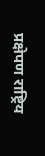प्रक्षेपण राष्ट्रिय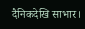दैनिकदेखि साभार।